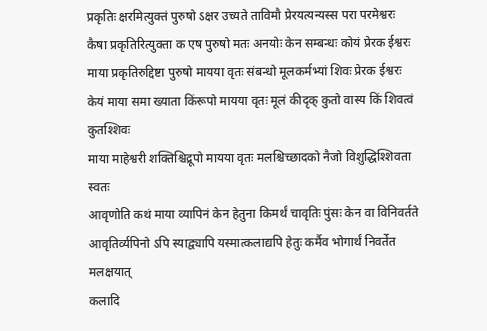प्रकृतिः क्षरमित्युक्तं पुरुषो ऽक्षर उच्यते ताविमौ प्रेरयत्यन्यस्स परा परमेश्वरः
कैषा प्रकृतिरित्युक्ता क एष पुरुषो मतः अनयोः केन सम्बन्धः कोयं प्रेरक ईश्वरः
माया प्रकृतिरुद्दिष्टा पुरुषो मायया वृतः संबन्धो मूलकर्मभ्यां शिवः प्रेरक ईश्वरः
केयं माया समा ख्याता किंरूपो मायया वृतः मूलं कीदृक् कुतो वास्य किं शिवत्वं कुतश्शिवः
माया माहेश्वरी शक्तिश्चिद्रूपो मायया वृतः मलश्चिच्छादको नैजो विशुद्धिश्शिवता स्वतः
आवृणोति कथं माया व्यापिनं केन हेतुना किमर्थं चावृतिः पुंसः केन वा विनिवर्तते
आवृतिर्व्यपिनो ऽपि स्याद्व्यापि यस्मात्कलाद्यपि हेतुः कर्मैव भोगार्थं निवर्तेत मलक्षयात्
कलादि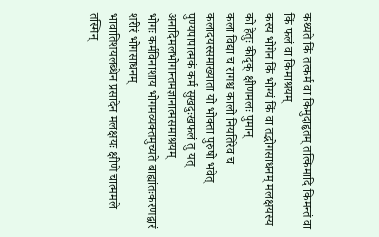कथ्यते किं तत्कर्म वा किमुदाहृतम् तत्किमादि किमन्तं वा किं फलं वा किमाश्रयम्
कस्य भोगेन किं भोग्यं किं वा तद्भोगसाधनम् मलक्षयस्य को हेतुः कीदृक् क्षीणमलः पुमान्
कला विद्या च रागश्च कालो नियतिरेव च कलादयस्समाख्याता यो भोक्ता पुरुषो भवेत्
पुण्यपापात्मकं कर्म सुखदुःखफलं तु यत् अनादिमलभोगान्तमज्ञानात्मसमाश्रयम्
भोगः कर्मविनाशाय भोगमव्यक्तमुच्यते बाह्यांतःकरणद्वारं शरीरं भोगसाधनम्
भावातिशयलब्धेन प्रसादेन मलक्षयः क्षीणे चात्ममले तस्मिन्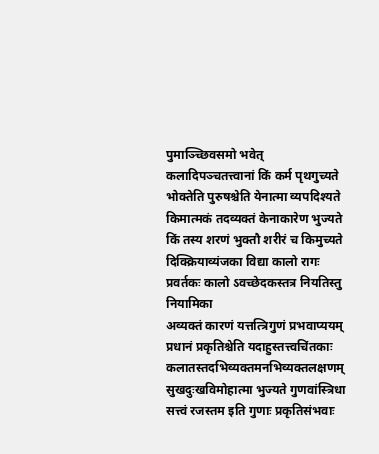पुमाञ्च्छिवसमो भवेत्
कलादिपञ्चतत्त्वानां किं कर्म पृथगुच्यते भोक्तेति पुरुषश्चेति येनात्मा व्यपदिश्यते
किमात्मकं तदव्यक्तं केनाकारेण भुज्यते किं तस्य शरणं भुक्तौ शरीरं च किमुच्यते
दिक्क्रियाव्यंजका विद्या कालो रागः प्रवर्तकः कालो ऽवच्छेदकस्तत्र नियतिस्तु नियामिका
अव्यक्तं कारणं यत्तत्त्रिगुणं प्रभवाप्ययम् प्रधानं प्रकृतिश्चेति यदाहुस्तत्त्वचिंतकाः
कलातस्तदभिव्यक्तमनभिव्यक्तलक्षणम् सुखदुःखविमोहात्मा भुज्यते गुणवांस्त्रिधा
सत्त्वं रजस्तम इति गुणाः प्रकृतिसंभवाः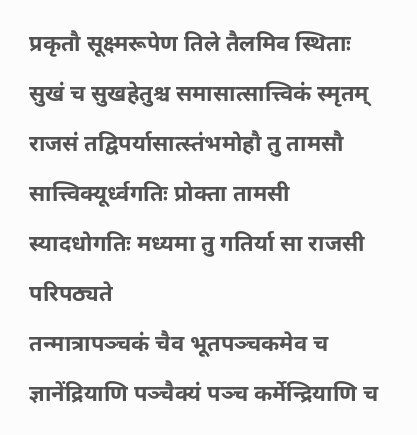प्रकृतौ सूक्ष्मरूपेण तिले तैलमिव स्थिताः
सुखं च सुखहेतुश्च समासात्सात्त्विकं स्मृतम् राजसं तद्विपर्यासात्स्तंभमोहौ तु तामसौ
सात्त्विक्यूर्ध्वगतिः प्रोक्ता तामसी स्यादधोगतिः मध्यमा तु गतिर्या सा राजसी परिपठ्यते
तन्मात्रापञ्चकं चैव भूतपञ्चकमेव च ज्ञानेंद्रियाणि पञ्चैक्यं पञ्च कर्मेन्द्रियाणि च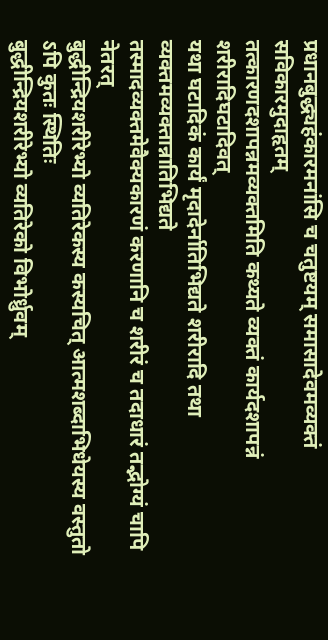प्रधानबुद्ध्यहंकारमनांसि च चतुष्टयम् समासादेवमव्यक्तं सविकारमुदाहृतम्
तत्कारणदशापन्नमव्यक्तमिति कथ्यते व्यक्तं कार्यदशापन्नं शरीरादिघटादिवत्
यथा घटादिकं कार्यं मृदादेर्नातिभिद्यते शरीरादि तथा व्यक्तमव्यक्तान्नातिभिद्यते
तस्मादव्यक्तमेवैक्यकारणं करणानि च शरीरं च तदाधारं तद्भोग्यं चापि नेतरत्
बुद्धीन्द्रियशरीरेभ्यो व्यतिरेकस्य कस्यचित् आत्मशब्दाभिधेयस्य वस्तुतो ऽपि कुतः स्थितिः
बुद्धीन्द्रियशरीरेभ्यो व्यतिरेको विभोर्ध्रुवम्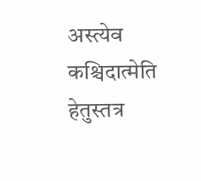अस्त्येव कश्चिदात्मेति हेतुस्तत्र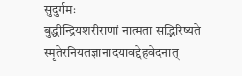सुदुर्गमः
बुद्धीन्द्रियशरीराणां नात्मता सद्भिरिष्यते स्मृतेरनियतज्ञानादयावद्देहवेदनात्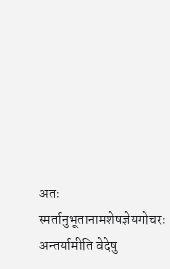अतः स्मर्तानुभूतानामशेषज्ञेयगोचरः अन्तर्यामीति वेदेषु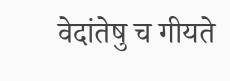वेदांतेषु च गीयते